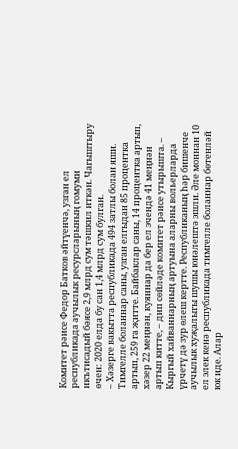Комитет рәисе Федор Батков әйтүенчә, узган ел республикада аучылык ресурсларының гомуми икътисадый бәясе 2,9 млрд сум тәшкил иткән. Чагыштыру өчен: 2020 елда бу сан 1,4 млрд сум булган.
– Хәзерге вакытта республикада 494 затлы болан яши. Тимгелле боланнар саны, узган елгыдан 85 процентка артып, 259 га җитте. Байбаклар саны, 14 процентка артып, хәзер 22 меңнән, куяннар да бер ел эчендә 41 меңнән артып китте, – дип сөйләде комитет рәисе утырышта. – Кыргый хайваннарның артуына аларны вольерларда үрчетү дә зур өлеш кертте. Республиканың һәр бишенче аучылык хуҗалыгы шушы юнәлештә эшли. Әле моннан 10 ел элек кенә республикада тимгелле боланнар бөтенләй юк иде. Алар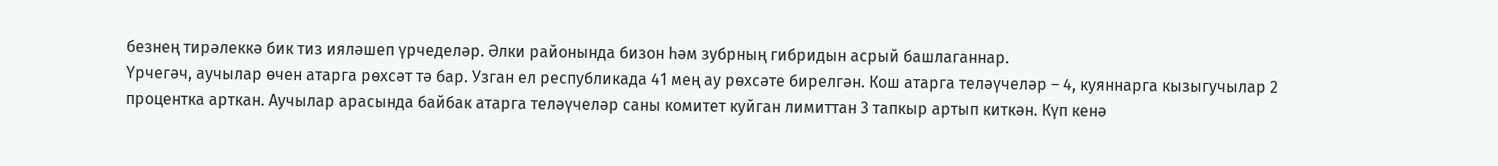безнең тирәлеккә бик тиз ияләшеп үрчеделәр. Әлки районында бизон һәм зубрның гибридын асрый башлаганнар.
Үрчегәч, аучылар өчен атарга рөхсәт тә бар. Узган ел республикада 41 мең ау рөхсәте бирелгән. Кош атарга теләүчеләр – 4, куяннарга кызыгучылар 2 процентка арткан. Аучылар арасында байбак атарга теләүчеләр саны комитет куйган лимиттан 3 тапкыр артып киткән. Күп кенә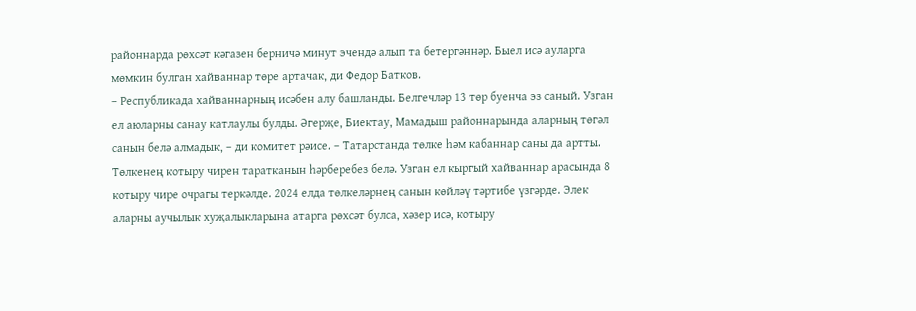районнарда рөхсәт кәгазен берничә минут эчендә алып та бетергәннәр. Быел исә ауларга мөмкин булган хайваннар төре артачак, ди Федор Батков.
– Республикада хайваннарның исәбен алу башланды. Белгечләр 13 төр буенча эз саный. Узган ел аюларны санау катлаулы булды. Әгерҗе, Биектау, Мамадыш районнарында аларның төгәл санын белә алмадык, – ди комитет рәисе. – Татарстанда төлке һәм кабаннар саны да артты. Төлкенең котыру чирен таратканын һәрберебез белә. Узган ел кыргый хайваннар арасында 8 котыру чире очрагы теркәлде. 2024 елда төлкеләрнең санын көйләү тәртибе үзгәрде. Элек аларны аучылык хуҗалыкларына атарга рөхсәт булса, хәзер исә, котыру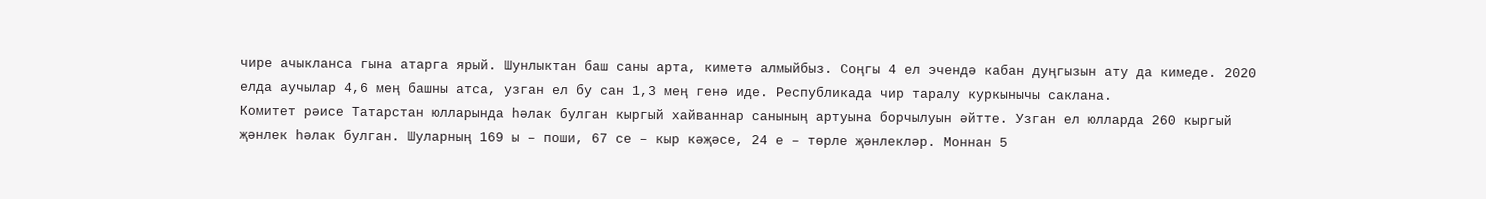чире ачыкланса гына атарга ярый. Шунлыктан баш саны арта, киметә алмыйбыз. Соңгы 4 ел эчендә кабан дуңгызын ату да кимеде. 2020 елда аучылар 4,6 мең башны атса, узган ел бу сан 1,3 мең генә иде. Республикада чир таралу куркынычы саклана.
Комитет рәисе Татарстан юлларында һәлак булган кыргый хайваннар санының артуына борчылуын әйтте. Узган ел юлларда 260 кыргый җәнлек һәлак булган. Шуларның 169 ы – поши, 67 се – кыр кәҗәсе, 24 е – төрле җәнлекләр. Моннан 5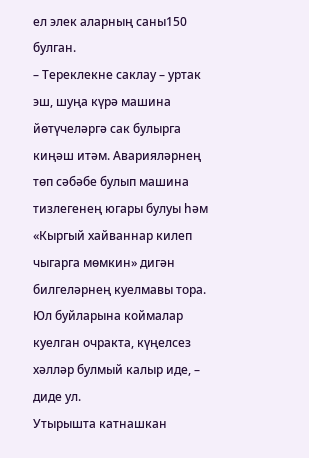ел элек аларның саны150 булган.
– Тереклекне саклау – уртак эш, шуңа күрә машина йөтүчеләргә сак булырга киңәш итәм. Аварияләрнең төп сәбәбе булып машина тизлегенең югары булуы һәм «Кыргый хайваннар килеп чыгарга мөмкин» дигән билгеләрнең куелмавы тора. Юл буйларына коймалар куелган очракта, күңелсез хәлләр булмый калыр иде, – диде ул.
Утырышта катнашкан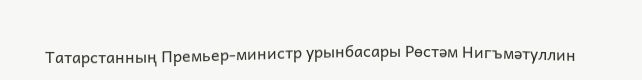Татарстанның Премьер-министр урынбасары Рөстәм Нигъмәтуллин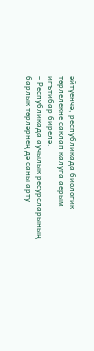әйтүенчә, республикада биологик төрлелекне саклап калуга аерым игътибар бирелә.
– Республикада аучылык ресурсларының барлык төрләрнең дә саны арту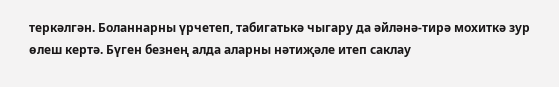теркәлгән. Боланнарны үрчетеп, табигатькә чыгару да әйләнә-тирә мохиткә зур өлеш кертә. Бүген безнең алда аларны нәтиҗәле итеп саклау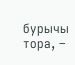бурычы тора, –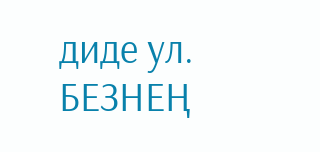диде ул.
БЕЗНЕҢ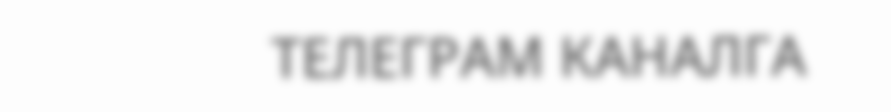ТЕЛЕГРАМ КАНАЛГА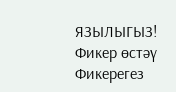ЯЗЫЛЫГЫЗ!
Фикер өстәү
Фикерегез